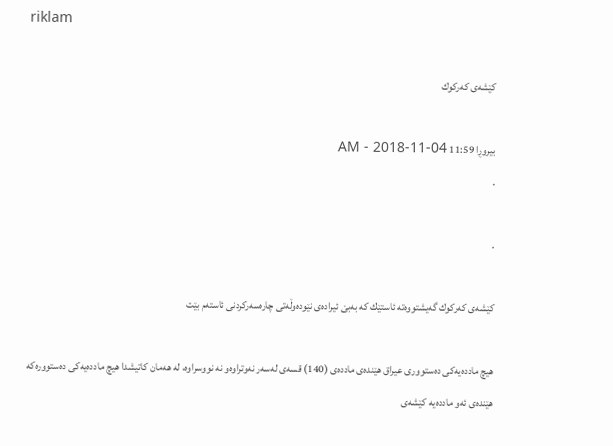riklam

كێشه‌ی كه‌ركوك

بیروڕا 11:59 AM - 2018-11-04
.

.

كێشه‌ی كه‌ركوك گه‌یشتووه‌ته‌ ئاستێك كه‌ به‌بێ ئیراده‌ی نێوده‌وڵه‌تی چاره‌سه‌ركردنی ئاسته‌م بێت

هیچ مادده‌یه‌كی ده‌ستووری عیراق هێنده‌ی مادده‌ی (140) قسه‌ی له‌سه‌ر نه‌وتراوه‌و نه‌ نووسراوه‌، له‌ هه‌مان كاتیشدا هیچ مادده‌یه‌كی ده‌ستووره‌كه‌ هێنده‌ی ئه‌و مادده‌یه‌ كێشه‌ی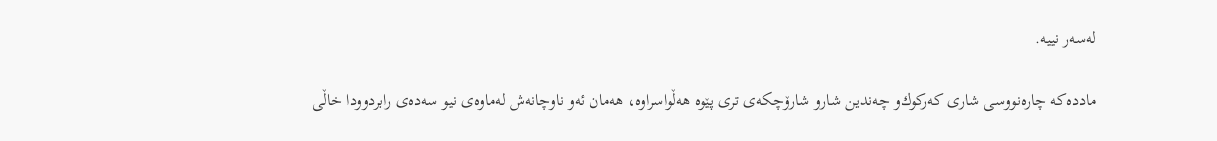له‌سه‌ر نییه‌.

مادده‌كه‌ چاره‌نووسی شاری كه‌ركوك‌و چه‌ندین شارو شارۆچكه‌ی تری پێوه‌ هه‌ڵواسراوه‌، هه‌مان ئه‌و ناوچانه‌ش له‌ماوه‌ی نیو سه‌ده‌ی رابردوودا خاڵی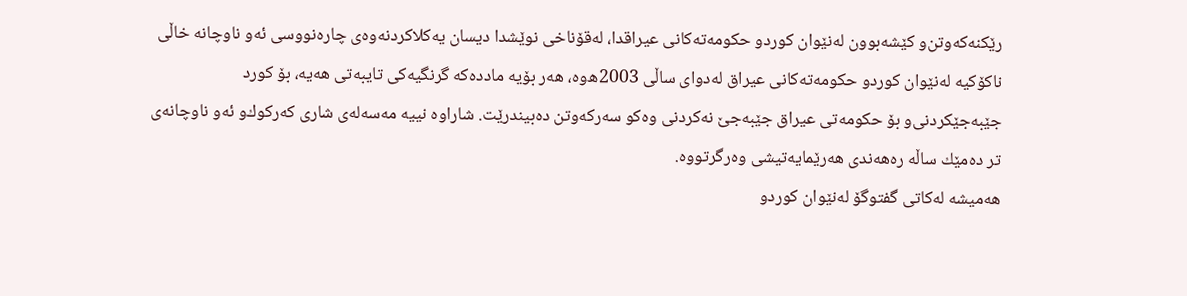رێكنه‌كه‌وتن‌و كێشه‌بوون له‌نێوان كوردو حكومه‌ته‌كانی عیراقدا، له‌قۆناخی نوێشدا دیسان یه‌كلاكردنه‌وه‌ی چاره‌نووسی ئه‌و ناوچانه‌ خاڵی ناكۆكیه‌ له‌نێوان كوردو حكومه‌ته‌كانی عیراق له‌دوای ساڵی 2003ه‌وه‌، هه‌ر بۆیه‌ مادده‌كه‌ گرنگیه‌كی تایبه‌تی هه‌یه‌، بۆ كورد جێبه‌جێكردنی‌و بۆ حكومه‌تی عیراق جێبه‌جێ نه‌كردنی وه‌كو سه‌ركه‌وتن ده‌بیندرێت. شاراوه‌ نییه‌ مه‌سه‌له‌ی شاری كه‌ركوك‌و ئه‌و ناوچانه‌ی تر ده‌مێك ساڵه‌ ره‌هه‌ندی هه‌رێمایه‌تیشی وه‌رگرتووه‌.
هه‌میشه‌ له‌كاتی گفتوگۆ له‌نێوان كوردو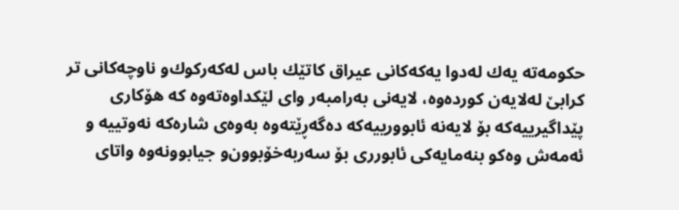حكومه‌ته‌ یه‌ك له‌دوا یه‌كه‌كانی عیراق كاتێك باس له‌كه‌ركوك‌و ناوچه‌كانی تر كرابێ له‌لایه‌ن كورده‌وه‌، لایه‌نی به‌رامبه‌ر وای لێكداوه‌ته‌وه‌ كه‌ هۆكاری پێداگیرییه‌كه‌ بۆ لایه‌نه‌ ئابوورییه‌كه‌ ده‌گه‌ڕێته‌وه‌ به‌وه‌ی شاره‌كه‌ نه‌وتییه‌ و ئه‌مه‌ش وه‌كو بنه‌مایه‌كی ئابورری بۆ سه‌ربه‌خۆبوون‌و جیابوونه‌وه‌ واتای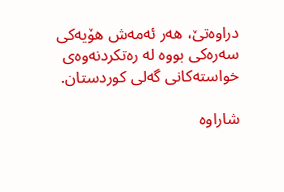دراوه‌تێ، هه‌ر ئه‌مه‌ش هۆیه‌كی سه‌ره‌كی بووه‌ له‌ ره‌تكردنه‌وه‌ی خواسته‌كانی گه‌لی كوردستان.

شاراوه‌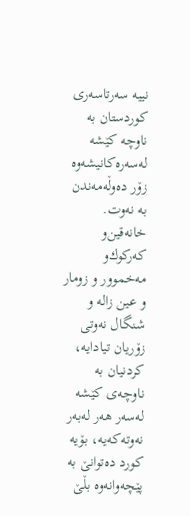نییه‌ سه‌رتاسه‌ری كوردستان به‌ ناوچه‌ كێشه‌ له‌سه‌ره‌كانیشه‌وه‌ زۆر ده‌وڵه‌مه‌ندن به‌ نه‌وت. خانه‌قین‌و كه‌ركوك‌و مه‌خموور و زومار و عین زاله‌ و شنگال نه‌وتی زۆریان تیادایه‌، كردنیان به‌ ناوچه‌ی كێشه‌ له‌سه‌ر هه‌ر له‌به‌ر نه‌وته‌كه‌یه‌، بۆیه‌ كورد ده‌توانێ به‌ پێچه‌وانه‌وه‌ بڵێ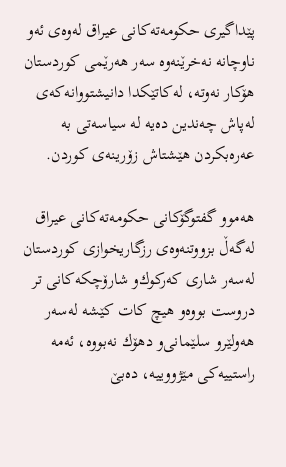پێداگیری حكومه‌ته‌كانی عیراق له‌وه‌ی ئه‌و ناوچانه‌ نه‌خرێنه‌وه‌ سه‌ر هه‌رێمی كوردستان هۆكار نه‌وته‌، له‌كاتێكدا دانیشتووانه‌كه‌ی له‌پاش چه‌ندین ده‌یه‌ له‌ سیاسه‌تی به‌ عه‌ره‌بكردن هێشتاش زۆرینه‌ی كوردن.

هه‌موو گفتوگۆكانی حكومه‌ته‌كانی عیراق له‌گه‌ڵ بزووتنه‌وه‌ی رزگاریخوازی كوردستان له‌سه‌ر شاری كه‌ركوك‌و شارۆچكه‌كانی تر دروست بووه‌و هیچ كات كێشه‌ له‌سه‌ر هه‌ولێرو سلێمانی‌و دهۆك نه‌بووه‌، ئه‌مه‌ راستییه‌كی مێژووییه‌، ده‌بێ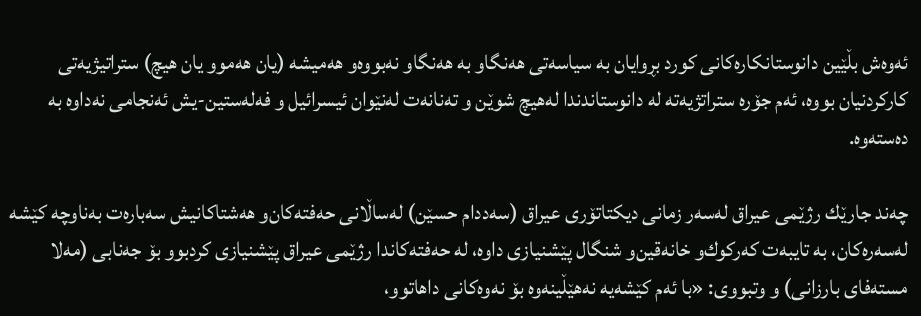ئه‌وه‌ش بڵێین دانوستانكاره‌كانی كورد بڕوایان به‌ سیاسه‌تی هه‌نگاو به‌ هه‌نگاو نه‌بووه‌و هه‌میشه‌ (یان هه‌موو یان هیچ) ستراتیژیه‌تی كاركردنیان بووه‌، ئه‌م جۆره‌ ستراتژیه‌ته‌ له‌ دانوستاندندا له‌هیچ شوێن و ته‌نانه‌ت له‌نێوان ئیسرائیل و فه‌له‌ستین-یش ئه‌نجامی نه‌داوه‌ به‌ ده‌سته‌وه‌.

چه‌ند جارێك رژێمی عیراق له‌سه‌ر زمانی دیكتاتۆری عیراق (سه‌ددام حسێن) له‌ساڵانی حه‌فته‌كان‌و هه‌شتاكانیش سه‌باره‌ت به‌ناوچه‌ كێشه‌ له‌سه‌ره‌كان، به‌ تایبه‌ت كه‌ركوك‌و خانه‌قین‌و شنگال پێشنیازی داوه‌، له‌ حه‌فته‌كاندا رژێمی عیراق پێشنیازی كردبوو بۆ جه‌نابی (مه‌لا مسته‌فای بارزانی) و وتبووی: «با ئه‌م كێشه‌یه‌ نه‌هێڵینه‌وه‌ بۆ نه‌وه‌كانی داهاتوو،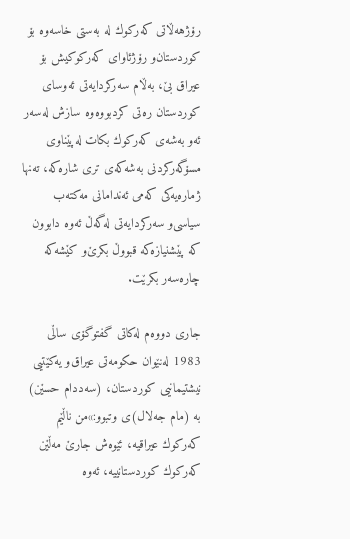رۆژهه‌ڵاتی كه‌ركوك له‌ به‌ستی خاسه‌وه‌ بۆ كوردستان‌و رۆژئاوای كه‌ركوكیش بۆ عیراق بێ، به‌ڵام سه‌ركردایه‌تی ئه‌وسای كوردستان ره‌تی كردبووه‌وه‌ سازش له‌سه‌ر ئه‌و به‌شه‌ی كه‌ركوك بكات له‌پێناوی مسۆگه‌ركردنی به‌شه‌كه‌ی تری شاره‌كه‌، ته‌نها ژماره‌یه‌كی كه‌می ئه‌ندامانی مه‌كته‌ب سیاسی‌و سه‌ركردایه‌تی له‌گه‌ڵ ئه‌وه‌ دابوون كه‌ پێشنیازه‌كه‌ قبووڵ بكرێ‌و كێشه‌كه‌ چاره‌سه‌ر بكرێت.

جاری دووه‌م له‌كاتی گفتوگۆی ساڵی 1983 له‌نێوان حكومه‌تی عیراق‌و یه‌كێتیی نیشتیمانیی كوردستان، (سه‌ددام حسێن) به‌ (مام جه‌لال)ی وتبوو:»من ناڵێم كه‌ركوك عیراقیه‌، ئێوه‌ش جارێ مه‌ڵێن كه‌ركوك كوردستانییه‌، ئه‌وه‌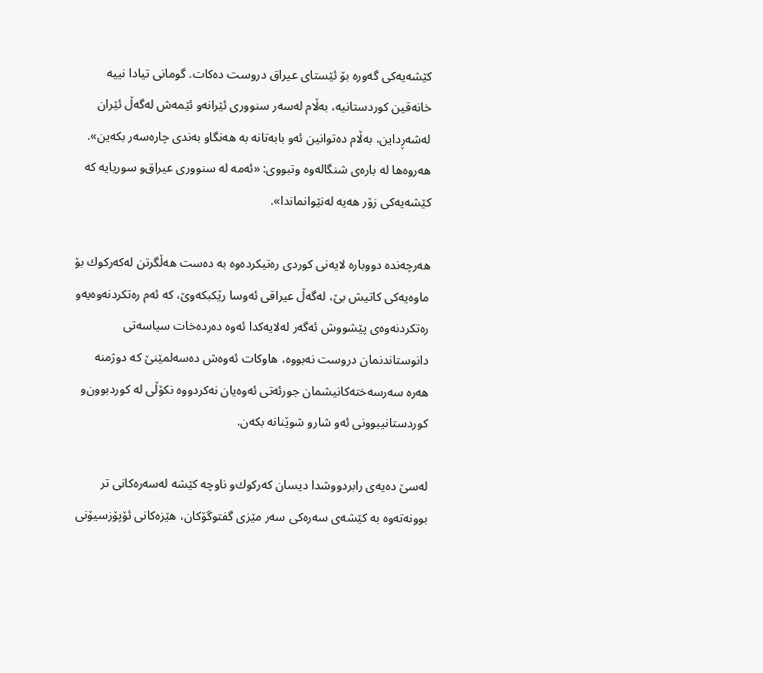كێشه‌یه‌كی گه‌وره‌ بۆ ئێستای عیراق دروست ده‌كات. گومانی تیادا نییه‌ خانه‌قین كوردستانیه‌، به‌ڵام له‌سه‌ر سنووری ئێرانه‌و ئێمه‌ش له‌گه‌ڵ ئێران له‌شه‌ڕداین، به‌ڵام ده‌توانین ئه‌و بابه‌تانه‌ به‌ هه‌نگاو به‌ندی چاره‌سه‌ر بكه‌ین». هه‌روه‌ها له‌ باره‌ی شنگاله‌وه‌ وتبووی: «ئه‌مه‌ له‌ سنووری عیراق‌و سوریایه‌ كه‌ كێشه‌یه‌كی زۆر هه‌یه‌ له‌نێوانماندا».

هه‌رچه‌نده‌ دووباره‌ لایه‌نی كوردی ره‌تیكرده‌وه‌ به‌ ده‌ست هه‌ڵگرتن له‌كه‌ركوك بۆ ماوه‌یه‌كی كاتیش بێ، له‌گه‌ڵ عیراقی ئه‌وسا رێكبكه‌وێ، كه‌ ئه‌م ره‌تكردنه‌وه‌یه‌و ره‌تكردنه‌وه‌ی پێشووش ئه‌گه‌ر له‌لایه‌كدا ئه‌وه‌ ده‌رده‌خات سیاسه‌تی دانوستاندنمان دروست نه‌بووه‌، هاوكات ئه‌وه‌ش ده‌سه‌لمێنێ كه‌ دوژمنه‌ هه‌ره‌ سه‌رسه‌خته‌كانیشمان جورئه‌تی ئه‌وه‌یان نه‌كردووه‌ نكۆڵی له‌ كوردبوون‌و كوردستانیبوونی ئه‌و شارو شوێنانه‌ بكه‌ن.

له‌سێ ده‌یه‌ی رابردووشدا دیسان كه‌ركوك‌و ناوچه‌ كێشه‌ له‌سه‌ره‌كانی تر بوونه‌ته‌وه‌ به‌ كێشه‌ی سه‌ره‌كی سه‌ر مێزی گفتوگۆكان، هێزه‌كانی ئۆپۆزسیۆنی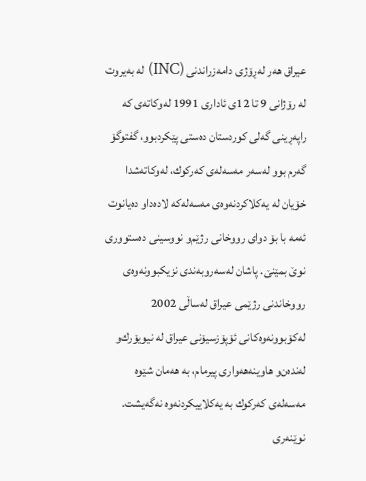عیراق هه‌ر له‌ڕۆژی دامه‌زراندنی (INC) له‌ به‌یروت له‌ رۆژانی 9 تا 12ی ئاداری 1991 له‌وكاته‌ی كه‌ راپه‌ڕینی گه‌لی كوردستان ده‌ستی پێكردبوو، گفتوگۆ گه‌رم بوو له‌سه‌ر مه‌سه‌له‌ی كه‌ركوك، له‌وكاته‌شدا خۆیان له‌ یه‌كلاكردنه‌وه‌ی مه‌سه‌له‌كه‌ لاده‌داو ده‌یانوت ئه‌مه‌ با بۆ دوای رووخانی رژێم‌و نووسینی ده‌ستووری نوێ بمێنێ. پاشان له‌سه‌روبه‌ندی نزیكبوونه‌وه‌ی رووخاندنی رژێمی عیراق له‌ساڵی 2002 له‌كۆبوونه‌وه‌كانی ئۆپۆزسیۆنی عیراق له‌ نیویۆرك‌و له‌نده‌ن‌و هاوینه‌هه‌واری پیرمام، به‌ هه‌مان شێوه‌ مه‌سه‌له‌ی كه‌ركوك به‌ یه‌كلاییكردنه‌وه‌ نه‌گه‌یشت. نوێنه‌ری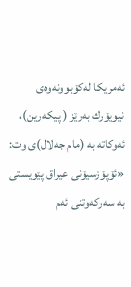ئه‌مریكا له‌كۆبوونه‌وه‌ی نیویۆرك به‌رێز ( پیكه‌رین)، ئه‌وكاته‌ به‌ (مام جه‌لال)ی وت: «ئۆپۆزسیۆنی عیراق پێویستی به‌ سه‌ركه‌وتنی ئه‌م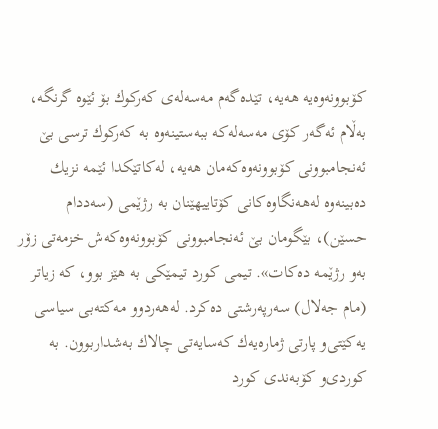كۆبوونه‌وه‌یه‌ هه‌یه‌، تێده‌گه‌م مه‌سه‌له‌ی كه‌ركوك بۆ ئێوه‌ گرنگه‌، به‌ڵام ئه‌گه‌ر كۆی مه‌سه‌له‌كه‌ ببه‌ستینه‌وه‌ به‌ كه‌ركوك ترسی بێ ئه‌نجامبوونی كۆبوونه‌وه‌كه‌مان هه‌یه‌، له‌كاتێكدا ئێمه‌ نزیك ده‌بینه‌وه‌ له‌هه‌نگاوه‌كانی كۆتاییهێنان به‌ رژێمی (سه‌ددام حسێن)، بێگومان بێ ئه‌نجامبوونی كۆبوونه‌وه‌كه‌ش خزمه‌تی زۆر به‌و رژێمه‌ ده‌كات». تیمی كورد تیمێكی به‌ هێز بوو، كه‌ زیاتر (مام جه‌لال) سه‌رپه‌رشتی ده‌كرد. له‌هه‌ردوو مه‌كته‌بی سیاسی یه‌كێتی‌و پارتی ژماره‌یه‌ك كه‌سایه‌تی چالاك به‌شداربوون. به‌ كوردی‌و كۆبه‌ندی كورد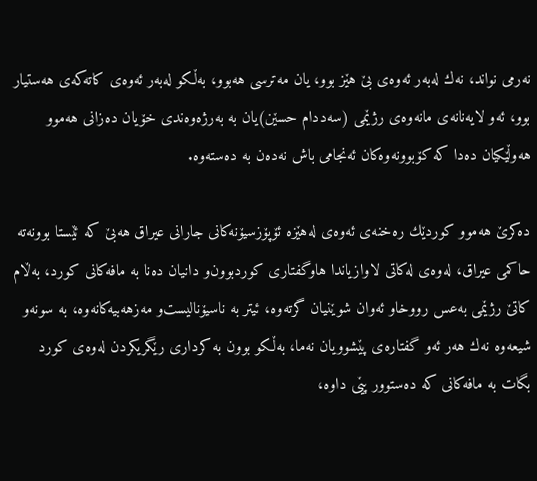نه‌رمی نواند، نه‌ك له‌به‌ر ئه‌وه‌ی بێ هێز بوو، یان مه‌ترسی هه‌بوو، به‌ڵكو له‌به‌ر ئه‌وه‌ی كاته‌كه‌ی هه‌ستیار بوو، ئه‌و لایه‌نانه‌ی مانه‌وه‌ی رژێمی (سه‌ددام حسێن)یان به‌ به‌رژه‌وه‌ندی خۆیان ده‌زانی هه‌موو هه‌وڵێكیان ده‌دا كه‌ كۆبوونه‌وه‌كان ئه‌نجامی باش نه‌ده‌ن به‌ ده‌سته‌وه‌.

ده‌كرێ هه‌موو كوردێك ره‌خنه‌ی ئه‌وه‌ی له‌هێزه‌ ئۆپۆزسیۆنه‌كانی جارانی عیراق هه‌بێ كه‌ ئێستا بوونه‌ته‌ حاكمی عیراق، له‌وه‌ی له‌كاتی لاوازیاندا هاوگفتاری كوردبوون‌و دانیان ده‌نا به‌ مافه‌كانی كورد، به‌ڵام كاتێ رژێمی به‌عس رووخاو ئه‌وان شوێنیان گرته‌وه‌، ئیتر به‌ ناسیۆنالیست‌و مه‌زهه‌بیه‌كانه‌وه‌، به‌ سونه‌و شیعه‌وه‌ نه‌ك هه‌ر ئه‌و گفتاره‌ی پێشوویان نه‌ما، به‌ڵكو بوون به‌ كرداری رێگریكردن له‌وه‌ی كورد بگات به‌ مافه‌كانی كه‌ ده‌ستوور پێی داوه‌،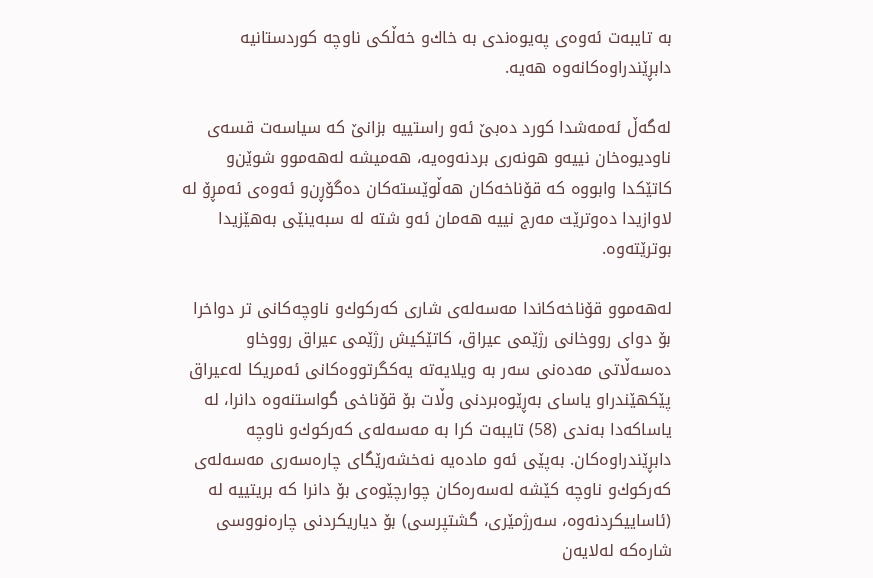به‌ تایبه‌ت ئه‌وه‌ی په‌یوه‌ندی به‌ خاك‌و خه‌ڵكی ناوچه‌ كوردستانیه‌ دابڕێندراوه‌كانه‌وه‌ هه‌یه‌.

له‌گه‌ڵ ئه‌مه‌شدا كورد ده‌بێ ئه‌و راستییه‌ بزانێ كه‌ سیاسه‌ت قسه‌ی ناودیوه‌خان نییه‌و هونه‌ری بردنه‌وه‌یه‌، هه‌میشه‌ له‌هه‌موو شوێن‌و كاتێكدا وابووه‌ كه‌ قۆناخه‌كان هه‌ڵوێسته‌كان ده‌گۆڕن‌و ئه‌وه‌ی ئه‌مڕۆ له‌ لاوازیدا ده‌وترێت مه‌رج نییه‌ هه‌مان ئه‌و شته‌ له‌ سبه‌ینێی به‌هێزیدا بوترێته‌وه‌.

له‌هه‌موو قۆناخه‌كاندا مه‌سه‌له‌ی شاری كه‌ركوك‌و ناوچه‌كانی تر دواخرا بۆ دوای رووخانی رژێمی عیراق، كاتێكیش رژێمی عیراق رووخاو ده‌سه‌ڵاتی مه‌ده‌نی سه‌ر به‌ ویلایه‌ته‌ یه‌كگرتووه‌كانی ئه‌مریكا له‌عیراق پێكهێندراو یاسای به‌ڕێوه‌بردنی وڵات بۆ قۆناخی گواستنه‌وه‌ دانرا، له‌ یاساكه‌دا به‌ندی (58) تایبه‌ت كرا به‌ مه‌سه‌له‌ی كه‌ركوك‌و ناوچه‌ دابڕێندراوه‌كان. به‌پێی ئه‌و ماده‌یه‌ نه‌خشه‌رێگای چاره‌سه‌ری مه‌سه‌له‌ی كه‌ركوك‌و ناوچه‌ كێشه‌ له‌سه‌ره‌كان چوارچێوه‌ی بۆ دانرا كه‌ بریتییه‌ له‌ (ئاساییكردنه‌وه‌، سه‌رژمێری، گشتپرسی) بۆ دیاریكردنی چاره‌نووسی شاره‌كه‌ له‌لایه‌ن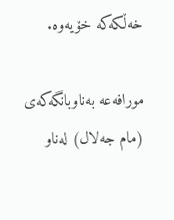خه‌ڵكه‌كه‌ خۆیه‌وه‌.

مورافه‌عه‌ به‌ناوبانگه‌كه‌ی (مام جه‌لال) له‌ناو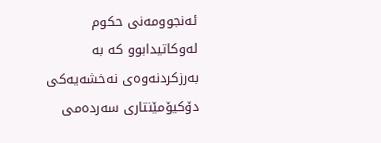ئه‌نجوومه‌نی حكوم له‌وكاتیدابوو كه‌ به‌ به‌رزكردنه‌وه‌ی نه‌خشه‌یه‌كی دۆكیۆمێنتاری سه‌رده‌می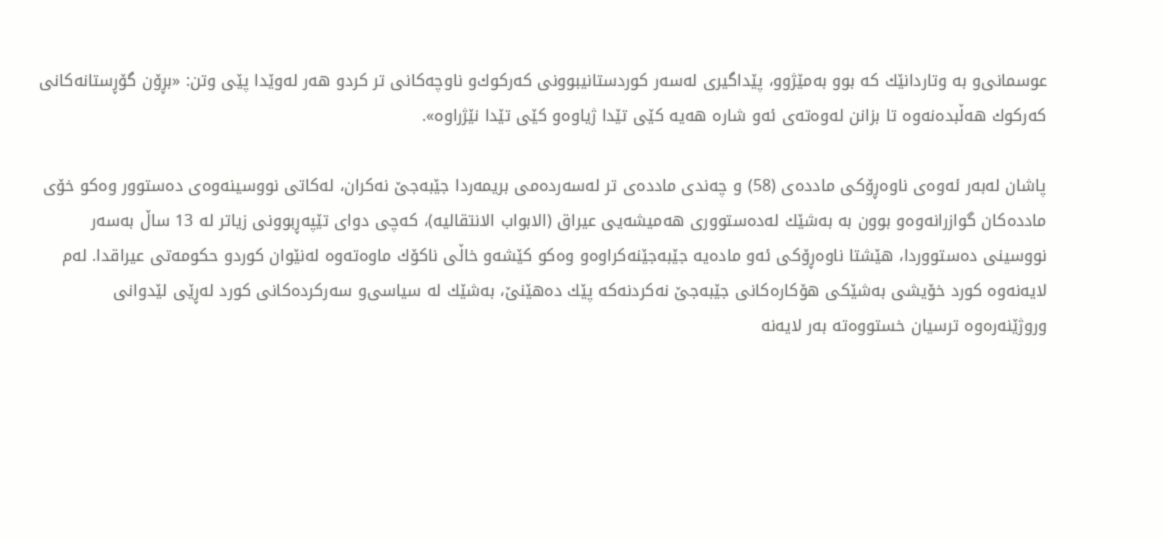عوسمانی‌و به‌ وتاردانێك كه‌ بوو به‌مێژوو، پێداگیری له‌سه‌ر كوردستانیبوونی كه‌ركوك‌و ناوچه‌كانی تر كردو هه‌ر له‌وێدا پێی وتن: «بڕۆن گۆڕستانه‌كانی كه‌ركوك هه‌ڵبده‌نه‌وه‌ تا بزانن له‌وه‌ته‌ی ئه‌و شاره‌ هه‌یه‌ كێی تێدا ژیاوه‌و كێی تێدا نێژراوه‌».

پاشان له‌به‌ر ئه‌وه‌ی ناوه‌ڕۆكی مادده‌ی (58) و چه‌ندی مادده‌ی تر له‌سه‌رده‌می بریمه‌ردا جێبه‌جێ نه‌كران، له‌كاتی نووسینه‌وه‌ی ده‌ستوور وه‌كو خۆی مادده‌كان گوازرانه‌وه‌و بوون به‌ به‌شێك له‌ده‌ستووری هه‌میشه‌یی عیراق (الابواب الانتقالیه‌)، كه‌چی دوای تێپه‌ڕبوونی زیاتر له‌ 13 ساڵ به‌سه‌ر نووسینی ده‌ستووردا، هێشتا ناوه‌ڕۆكی ئه‌و ماده‌یه‌ جێبه‌جێنه‌كراوه‌و وه‌كو كێشه‌و خاڵی ناكۆك ماوه‌ته‌وه‌ له‌نێوان كوردو حكومه‌تی عیراقدا. له‌م لایه‌نه‌وه‌ كورد خۆیشی به‌شێكی هۆكاره‌كانی جێبه‌جێ نه‌كردنه‌كه‌ پێك ده‌هێنێ، به‌شێك له‌ سیاسی‌و سه‌ركرده‌كانی كورد له‌ڕێی لێدوانی وروژێنه‌ره‌وه‌ ترسیان خستووه‌ته‌ به‌ر لایه‌نه‌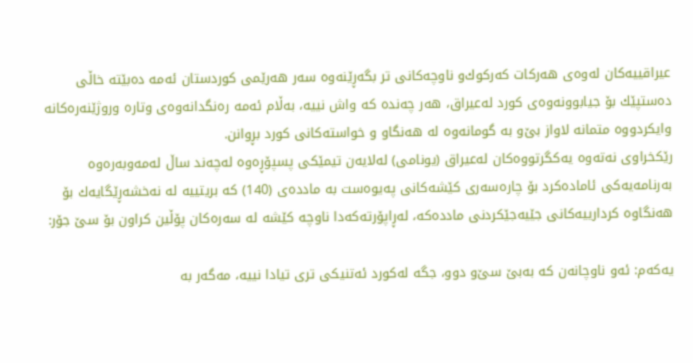عیراقییه‌كان له‌وه‌ی هه‌ركات كه‌ركوك‌و ناوچه‌كانی تر بگه‌ڕێنه‌وه‌ سه‌ر هه‌رێمی كوردستان ئه‌مه‌ ده‌بێته‌ خاڵی ده‌ستپێك بۆ جیابوونه‌وه‌ی كورد له‌عیراق، هه‌ر چه‌نده‌ كه‌ واش نییه‌، به‌ڵام ئه‌مه‌ ره‌نگدانه‌وه‌ی وتاره‌ وروژێنه‌ره‌كانه‌ وایكردووه‌ متمانه‌ لاواز بێ‌و به‌ گومانه‌وه‌ له‌ هه‌نگاو و خواسته‌كانی كورد بڕوانن.
رێكخراوی نه‌ته‌وه‌ یه‌كگرتووه‌كان له‌عیراق (یونامی) له‌لایه‌ن تیمێكی پسپۆڕه‌وه‌ له‌چه‌ند ساڵ له‌مه‌وبه‌ره‌وه‌ به‌رنامه‌یه‌كی ئاماده‌كرد بۆ چاره‌سه‌ری كێشه‌كانی په‌یوه‌ست به‌ مادده‌ی (140) كه‌ بریتییه‌ له‌ نه‌خشه‌ڕێگایه‌ك بۆ هه‌نگاوه‌ كردارییه‌كانی جێیه‌جێكردنی مادده‌كه‌، له‌ڕاپۆرته‌كه‌دا ناوچه‌ كێشه‌ له‌ سه‌ره‌كان پۆڵین كراون بۆ سێ جۆر:

یه‌كه‌م: ئه‌و ناوچانه‌ن كه‌ به‌بێ سێ‌و دوو، جگه‌ له‌كورد ئه‌تنیكی تری تیادا نییه‌، مه‌گه‌ر به‌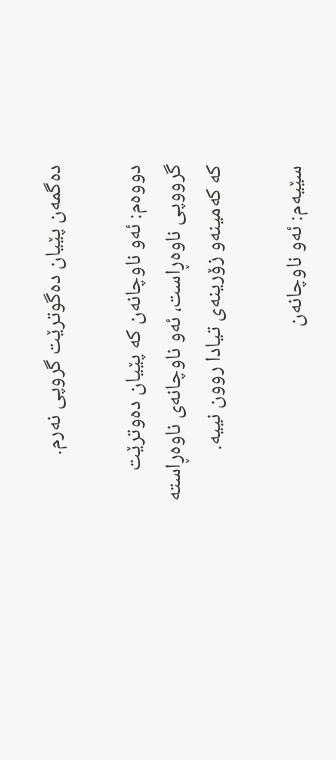ده‌گمه‌ن پێیان ده‌گوترێت گروپی نه‌رم.

دووه‌م: ئه‌و ناوچانه‌ن كه‌ پێیان ده‌وترێت گرووپی ناوه‌ڕاست، ئه‌و ناوچانه‌ی ناوه‌ڕاسته‌ كه‌ كه‌مینه‌و زۆرینه‌ی تیادا روون نییه‌.

سێیه‌م: ئه‌و ناوچانه‌ن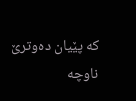كه‌ پێیان ده‌وترێ ناوچه‌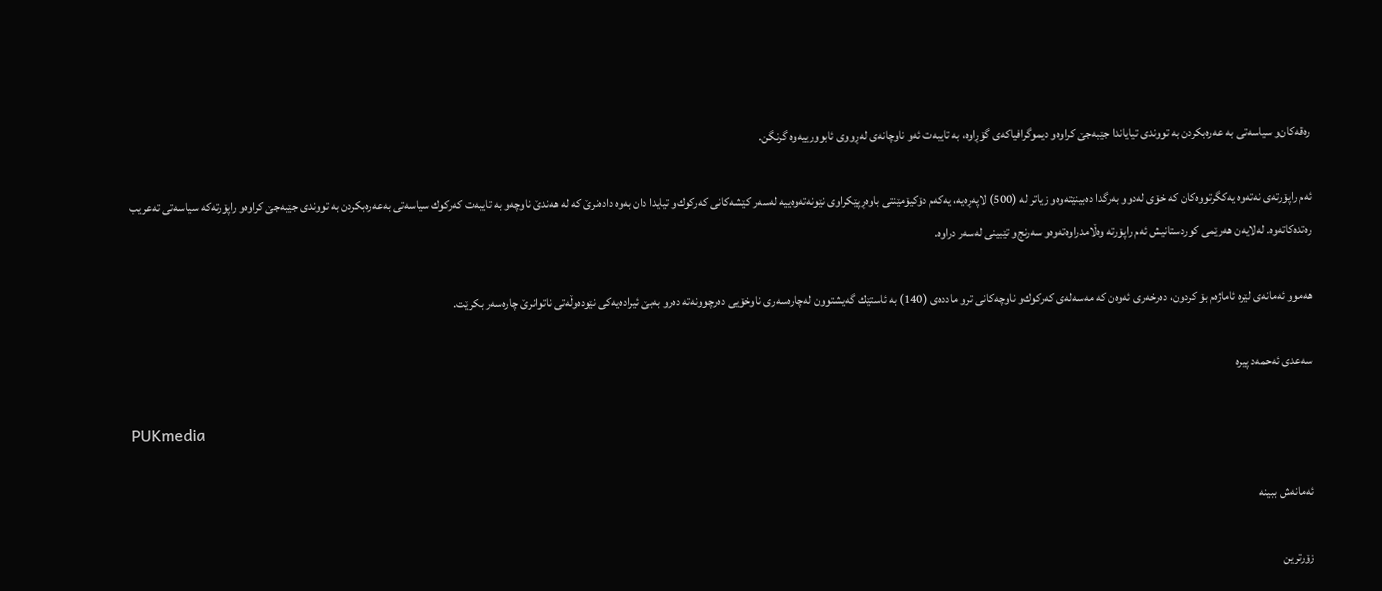ره‌قه‌كان‌و سیاسه‌تی به‌ عه‌ره‌بكردن به‌ تووندی تیایاندا جێبه‌جێ كراوه‌و دیموگرافیاكه‌ی گۆڕاوه‌، به‌ تایبه‌ت ئه‌و ناوچانه‌ی له‌ڕووی ئابوورییه‌وه‌ گرنگن.

ئه‌م راپۆرته‌ی نه‌ته‌وه‌ یه‌كگرتووه‌كان كه‌ خۆی له‌دوو به‌رگدا ده‌بینێته‌وه‌و زیاتر له‌ (500) لاپه‌ڕه‌یه‌، یه‌كه‌م دۆكیۆمێنتی باوه‌ڕپێكراوی نێونه‌ته‌وه‌ییه‌ له‌سه‌ر كێشه‌كانی كه‌ركوك‌و تیایدا دان به‌وه‌ داده‌نرێ كه‌ له‌ هه‌ندێ ناوچه‌و به‌ تایبه‌ت كه‌ركوك سیاسه‌تی به‌عه‌ره‌بكردن به‌ تووندی جێبه‌جێ كراوه‌و راپۆرته‌كه‌ سیاسه‌تی ته‌عریب ره‌تده‌كاته‌وه‌. له‌لایه‌ن هه‌رێمی كوردستانیش ئه‌م راپۆرته‌ وه‌ڵامدراوه‌ته‌وه‌و سه‌رنج‌و تێبینی له‌سه‌ر دراوه‌.

هه‌موو ئه‌مانه‌ی لێره‌ ئاماژه‌م بۆ كردون، ده‌رخه‌ری ئه‌وه‌ن كه‌ مه‌سه‌له‌ی كه‌ركوك‌و ناوچه‌كانی ترو مادده‌ی (140) به‌ ئاستێك گه‌یشتوون له‌چاره‌سه‌ری ناوخۆیی ده‌رچوونه‌ته‌ ده‌رو به‌بێ ئیراده‌یه‌كی نێوده‌وڵه‌تی ناتوانرێ چاره‌سه‌ر بكرێت.

سه‌عدی ئه‌حمه‌د پیره‌

PUKmedia

ئەمانەش ببینە

زۆرترین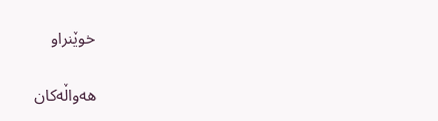خوێنراو

هەواڵەکان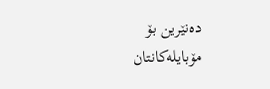دەنێرین بۆ مۆبایلەکانتان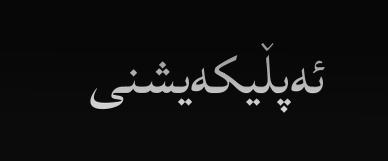ئەپڵیکەیشنی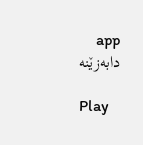app دابەزێنە

Play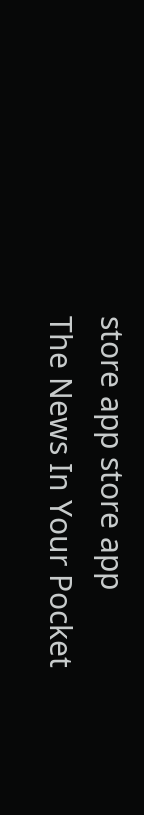store app store app
The News In Your Pocket